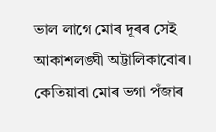ভাল লাগে মোৰ দূৰৰ সেই আকাশলঙ্ঘী অট্টালিকাবোৰ। কেতিয়াবা মোৰ ভগা পঁজাৰ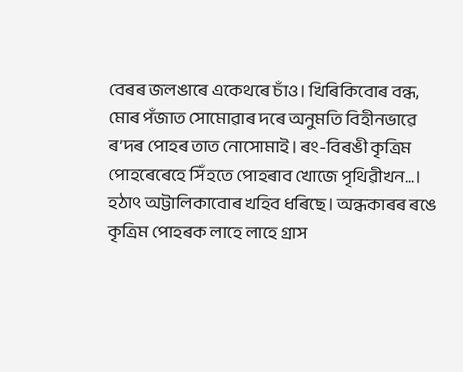বেৰৰ জলঙাৰে একেথৰে চাঁও। খিৰিকিবোৰ বন্ধ, মোৰ পঁজাত সোমোৱাৰ দৰে অনুমতি বিহীনভাৱে ৰ’দৰ পোহৰ তাত নোসোমাই। ৰং-বিৰঙী কৃত্ৰিম পোহৰেৰেহে সিঁহতে পোহৰাব খোজে পৃথিৱীখন...।
হঠাৎ অট্টালিকাবোৰ খহিব ধৰিছে। অন্ধকাৰৰ ৰঙে কৃত্ৰিম পোহৰক লাহে লাহে গ্ৰাস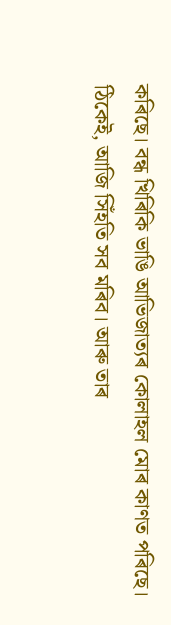কৰিছে। বন্ধ খিৰিকি ভাঙি আভিজাত্যৰ কোলাহল মোৰ কাণত পৰিছে। ঠিকেই, আজি সিঁহতি সব মৰিব। আৰু তাৰ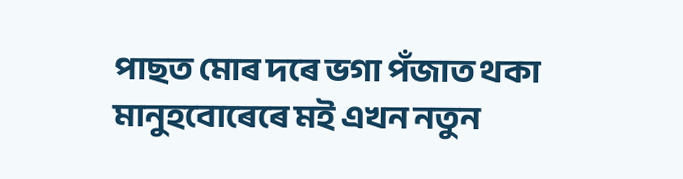পাছত মোৰ দৰে ভগা পঁজাত থকা মানুহবোৰেৰে মই এখন নতুন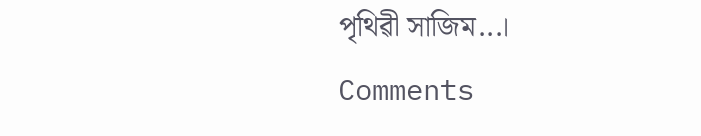পৃথিৱী সাজিম...।
Comments